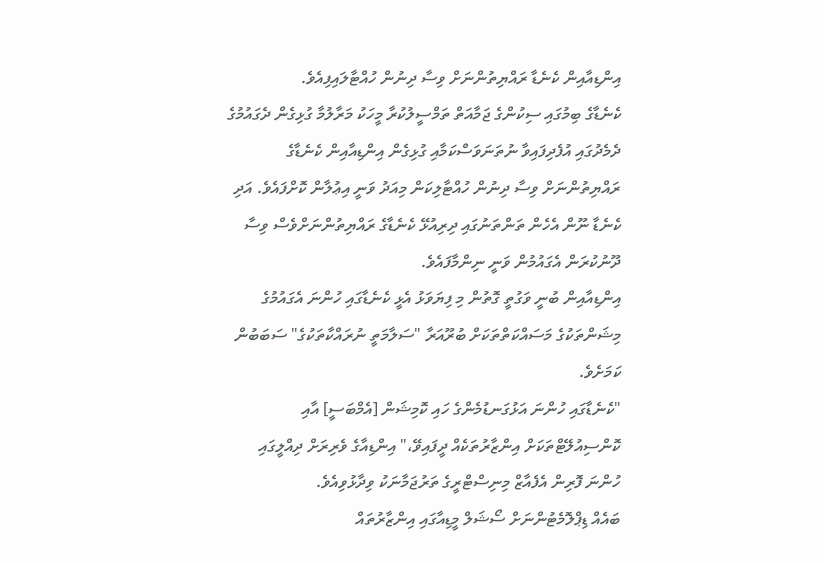އިންޑިއާއިން ކެނެޑާ ރައްޔިތުންނަށް ވިސާ ދިނުން ހުއްޓާލައިފިއެވެ.
ކެނެޑާގެ ބިމުގައި ސިކުންގެ ޖަމާއަތް ތަމްސީލުކުރާ މީހަކު މަރާލުމާ ގުޅިގެން ދެގައުމުގެ ދެމެދުގައި އުފެދިފައިވާ ނުތަނަވަސްކަމާއި ގުޅިގެން އިންޑިއާއިން ކެނެޑާގެ ރައްޔިތުންނަށް ވިސާ ދިނުން ހުއްޓާލިކަން މިއަދު ވަނީ އިޢުލާން ކޮށްފައެވެ. އަދި ކެނެޑާ ނޫން އެހެން ތަންތަނުގައި ދިރިއުޅޭ ކެނެޑާގެ ރައްޔިތުންނަށްވެސް ވިސާ ދޫނުކުރަން އެގައުމުން ވަނީ ނިންމާފައެވެ.
އިންޑިއާއިން ބުނީ ވަގުތީ ގޮތުން މި ފިޔަވަޅު އެޅީ ކެނެޑާގައި ހުންނަ އެގައުމުގެ މިޝަންތަކުގެ މަސައްކަތްތަކަށް ބުރޫއަރާ "ސަލާމަތީ ނުރައްކާތަކުގެ" ސަބަބުން ކަމަށެވެ.
"ކެނެޑާގައި ހުންނަ އަޅުގަނޑުމެންގެ ހައި ކޮމިޝަން [އެމްބަސީ] އާއި ކޮންސިއުލޭޓްތަކަށް އިންޒާރުތަކެއް ދީފައިވޭ،" އިންޑިއާގެ ވެރިރަށް ދިއްލީގައި ހުންނަ ފޮރިން އެފެއާޒް މިނިސްޓްރީގެ ތަރުޖަމާނަކު ވިދާޅުވިއެވެ.
ބައެއް ޑިޕްލޮމެޓުންނަށް ސޯޝަލް މީޑިއާގައި އިންޒާރުތައް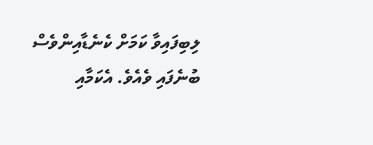ލިބިފައިވާ ކަމަށް ކެނެޑާއިންވެސް ބުނެފައި ވެއެވެ. އެކަމާއި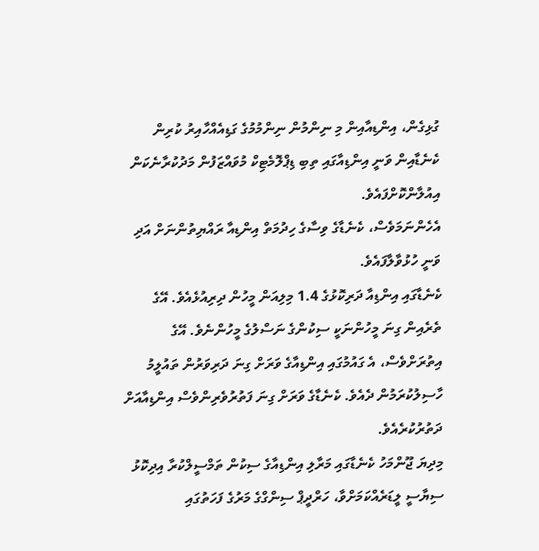ގުޅިގެން، އިންޑިއާއިން މި ނިންމުން ނިންމުމުގެ ގަޑިއެއްހާއިރު ކުރިން ކެނެޑާއިން ވަނީ އިންޑިއާގައި ތިބި ޑިޕްލޮމެޓިކް މުވައްޒަފުން މަދުކުރާނެކަން އިއުލާންކޮށްފައެވެ.
އެހެންނަމަވެސް، ކެނެޑާގެ ވިސާގެ ހިދުމަތް އިންޑިއާ ރައްޔިތުންނަށް އަދި ވަނީ ހުޅުވާލާފައެވެ.
ކެނެޑާގައި އިންޑިއާ ދަރިކޮޅުގެ 1.4 މިލިއަން މީހުން ދިރިއުޅެއެވެ. އޭގެ ތެރެއިން ގިނަ މީހުންނަކީ ސިކުންގެ ނަސްލުގެ މީހުންނެވެ. އޭގެ އިތުރަށްވެސް، އެ ގައުމުގައި އިންޑިއާގެ ވަރަށް ގިނަ ދަރިވަރުން ތައުލީމު ހާސިލުކުރަމުން ދެއެވެ. ކެނެޑާގެ ވަރަށް ގިނަ ފަތުރުވެރިންވެސް އިންޑިއާއަށް ދަތުރުކުރެއެވެ.
މިދިޔަ ޖޫންމަހު ކެނެޑާގައި މަރާލި އިންޑިއާގެ ސިކުން ތަމްސީލްކުރާ އިދިކޮޅު ސިޔާސީ ލީޑަރެއްކަމަށްވާ، ހަރްދީޕް ސިންގްގެ މަރުގެ ފަހަތުގައި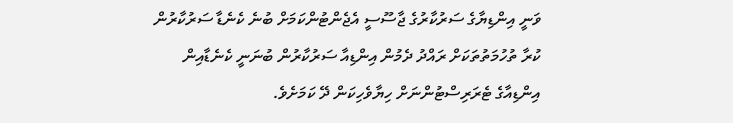ވަނީ އިންޑިޔާގެ ސަރުކާރުގެ ޖާސޫސީ އެޖެންޓުންކަމަށް ބުނެ ކެނެޑާ ސަރުކާރުން ކުރާ ތުހުމަތުތަކަށް ރައްދު ދެމުން އިންޑިއާ ސަރުކާރުން ބުނަނީ ކެނެޑާއިން އިންޑިއާގެ ޓެރަރިސްޓުންނަށް ހިޔާވެހިކަން ދޭ ކަމަށެވެ.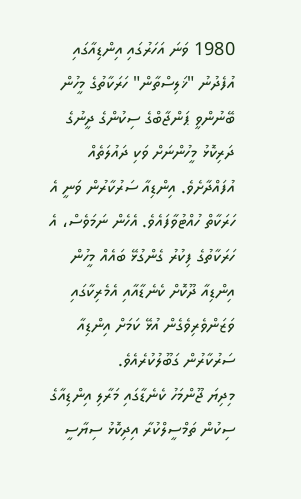1980 ވަނަ އަހަރުގައި އިންޑިއާގައި އުފެދުނު "ޚަލިސްތާން" ހަރަކާތުގެ މީހުން ބޭނުންވީ ޕަންޖާބްގެ ސިކުންގެ ދީނުގެ ދަރިކޮޅު މީހުންނަށް ވަކި ދައުލަތެއް އުފައްދާށެވެ. އިންޑިއާ ސަރުކާރުން ވަނީ އެ ހަރަކާތް ހުއްޓުވާފައެވެ. އެހެން ނަމަވެސް، އެ ހަރަކާތުގެ ފިކުރު ގެންގުޅޭ ބައެއް މީހުން އިންޑިއާ ދޫކޮށް ކެނެޑާއާއި އެމެރިކާގައި ވަޒަންވެރިވެގެން އުޅޭ ކަމަށް އިންޑިއާ ސަރުކާރުން ގަބޫލުކުރެއެވެ.
މިދިޔަ ޖޫންމަހު ކެނެޑާގައި މަރާލި އިންޑިއާގެ ސިކުން ތަމްސީލްކުރާ އިދިކޮޅު ސިޔާސީ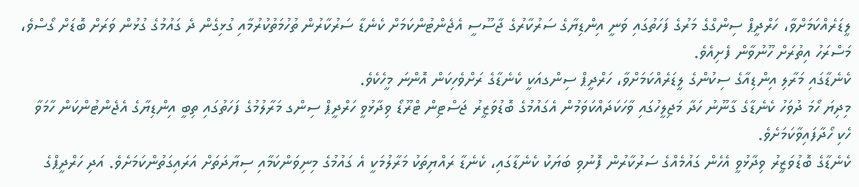ލީޑަރެއްކަމަށްވާ، ހަރްދީޕް ސިންގްގެ މަރުގެ ފަހަތުގައި ވަނީ އިންޑިޔާގެ ސަރުކާރުގެ ޖާސޫސީ އެޖެންޓުންކަމަށް ކެނެޑާ ސަރުކާރުން ތުހުމަތުކުރުމާއި ގުޅިގެން ދެ ގައުމުގެ ގުޅުން ވަރަށް ބޮޑަށް ގޯސްވެ، މަސްރަހު އިތުރަށް ހޫނުވާން ފެށިއެވެ.
ކެނެޑާގައި މަރާލި އިންޑިއާގެ ސިކުންގެ ލީޑަރެއްކަމަށްވާ، ހަރްދީޕް ސިންގއަކީ ކެނެޑާގެ ރަށްވެހިކަން އޮންނަ މީހެކެވެ.
މިދިޔަ ހޯމަ ދުވަހު ކެނެޑާގެ ގާނޫނު ހަދާ މަޖިލީހުގައި ވާހަކަދައްކަވަމުން އެގައުމުގެ ބޮޑުވަޒީރު ޖަސްޓިން ޓްރޫޑޯ ވިދާޅުވީ ހަރްދީޕް ސިންގ މަރާލުމުގެ ފަހަތުގައި ތިބީ އިންޑިޔާގެ އެޖެންޓުންކަން ހާމަވާ ހެކި ހޯދާފައިވާކަމަށެވެ.
ކެނެޑާގެ ބޮޑުވަޒީރު ވިދާޅުވީ އެހެން ގައުމެއްގެ ސަރުކާރުން ފޮނުވި ބަޔަކު ކެނެޑާގައި، ކެނެޑާ ރައްޔިތަކު މަރާލުމަކީ އެ ގައުމުގެ މިނިވަންކަމާއި ސިޔާދަތަށް އަރައިގަތުންކަމަށެވެ. އަދި ހަރްދީޕްގެ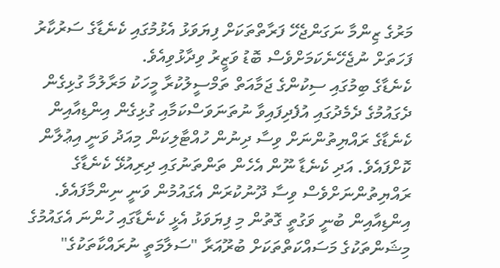މަރުގެ ޒިންމާ ނަގަންޖެހޭ ފަރާތްތަކަށް ފިޔަވަޅު އެޅުމުގައި ކެނެޑާގެ ސަރުކާރު ފަހަތަށް ނުޖެހޭނެކަމަށްވެސް ބޮޑު ވަޒީރު ވިދާޅުވިއެވެ.
ކެނެޑާގެ ބިމުގައި ސިކުންގެ ޖަމާއަތް ތަމްސީލުކުރާ މީހަކު މަރާލުމާ ގުޅިގެން ދެގައުމުގެ ދެމެދުގައި އުފެދިފައިވާ ނުތަނަވަސްކަމާއި ގުޅިގެން އިންޑިއާއިން ކެނެޑާގެ ރައްޔިތުންނަށް ވިސާ ދިނުން ހުއްޓާލިކަން މިއަދު ވަނީ އިޢުލާން ކޮށްފައެވެ. އަދި ކެނެޑާ ނޫން އެހެން ތަންތަނުގައި ދިރިއުޅޭ ކެނެޑާގެ ރައްޔިތުންނަށްވެސް ވިސާ ދޫނުކުރަން އެގައުމުން ވަނީ ނިންމާފައެވެ.
އިންޑިއާއިން ބުނީ ވަގުތީ ގޮތުން މި ފިޔަވަޅު އެޅީ ކެނެޑާގައި ހުންނަ އެގައުމުގެ މިޝަންތަކުގެ މަސައްކަތްތަކަށް ބުރޫއަރާ "ސަލާމަތީ ނުރައްކާތަކުގެ"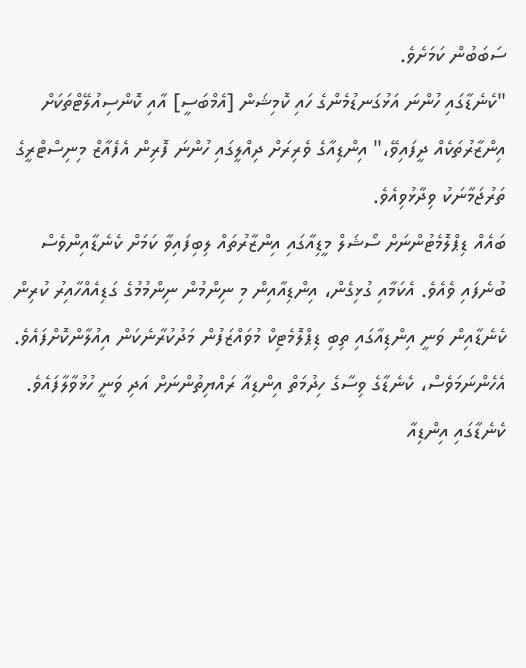ސަބަބުން ކަމަށެވެ.
"ކެނެޑާގައި ހުންނަ އަޅުގަނޑުމެންގެ ހައި ކޮމިޝަން [އެމްބަސީ] އާއި ކޮންސިއުލޭޓްތަކަށް އިންޒާރުތަކެއް ދީފައިވޭ،" އިންޑިއާގެ ވެރިރަށް ދިއްލީގައި ހުންނަ ފޮރިން އެފެއާޒް މިނިސްޓްރީގެ ތަރުޖަމާނަކު ވިދާޅުވިއެވެ.
ބައެއް ޑިޕްލޮމެޓުންނަށް ސޯޝަލް މީޑިއާގައި އިންޒާރުތައް ލިބިފައިވާ ކަމަށް ކެނެޑާއިންވެސް ބުނެފައި ވެއެވެ. އެކަމާއި ގުޅިގެން، އިންޑިއާއިން މި ނިންމުން ނިންމުމުގެ ގަޑިއެއްހާއިރު ކުރިން ކެނެޑާއިން ވަނީ އިންޑިއާގައި ތިބި ޑިޕްލޮމެޓިކް މުވައްޒަފުން މަދުކުރާނެކަން އިއުލާންކޮށްފައެވެ.
އެހެންނަމަވެސް، ކެނެޑާގެ ވިސާގެ ހިދުމަތް އިންޑިއާ ރައްޔިތުންނަށް އަދި ވަނީ ހުޅުވާލާފައެވެ.
ކެނެޑާގައި އިންޑިއާ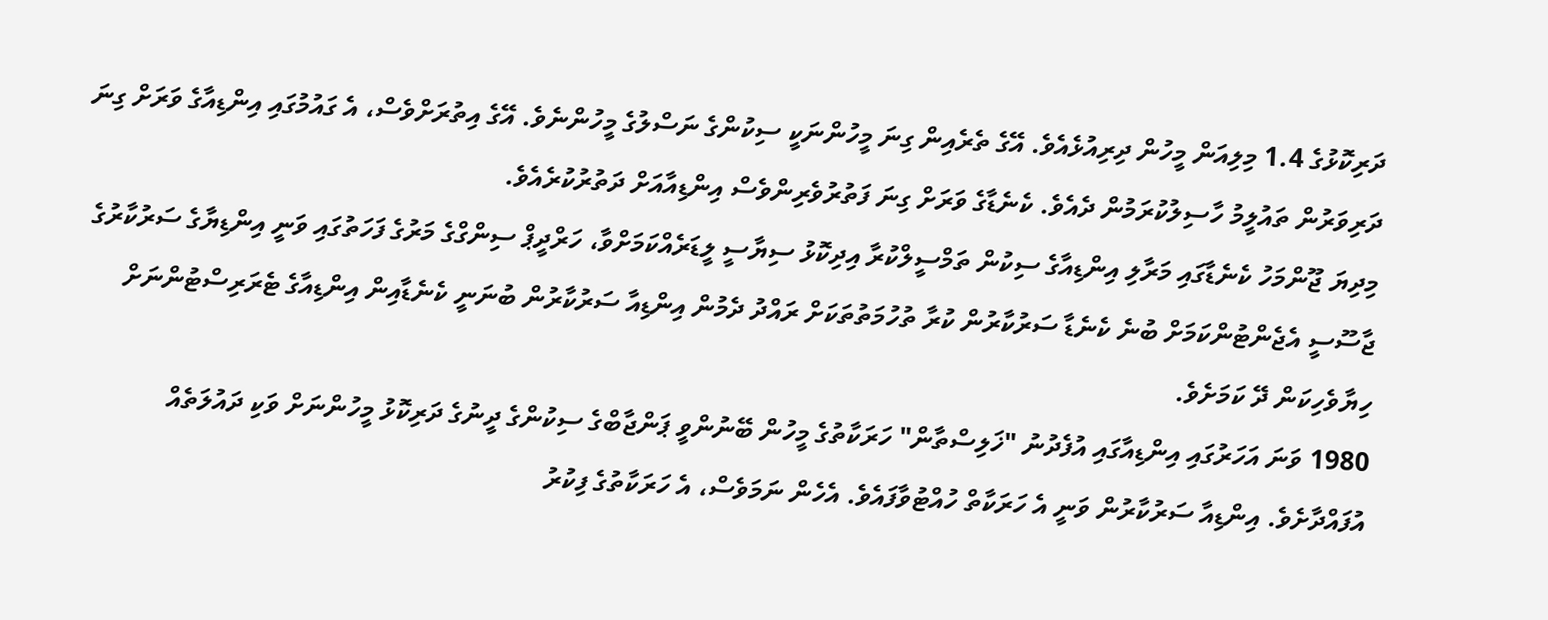ދަރިކޮޅުގެ 1.4 މިލިއަން މީހުން ދިރިއުޅެއެވެ. އޭގެ ތެރެއިން ގިނަ މީހުންނަކީ ސިކުންގެ ނަސްލުގެ މީހުންނެވެ. އޭގެ އިތުރަށްވެސް، އެ ގައުމުގައި އިންޑިއާގެ ވަރަށް ގިނަ ދަރިވަރުން ތައުލީމު ހާސިލުކުރަމުން ދެއެވެ. ކެނެޑާގެ ވަރަށް ގިނަ ފަތުރުވެރިންވެސް އިންޑިއާއަށް ދަތުރުކުރެއެވެ.
މިދިޔަ ޖޫންމަހު ކެނެޑާގައި މަރާލި އިންޑިއާގެ ސިކުން ތަމްސީލްކުރާ އިދިކޮޅު ސިޔާސީ ލީޑަރެއްކަމަށްވާ، ހަރްދީޕް ސިންގްގެ މަރުގެ ފަހަތުގައި ވަނީ އިންޑިޔާގެ ސަރުކާރުގެ ޖާސޫސީ އެޖެންޓުންކަމަށް ބުނެ ކެނެޑާ ސަރުކާރުން ކުރާ ތުހުމަތުތަކަށް ރައްދު ދެމުން އިންޑިއާ ސަރުކާރުން ބުނަނީ ކެނެޑާއިން އިންޑިއާގެ ޓެރަރިސްޓުންނަށް ހިޔާވެހިކަން ދޭ ކަމަށެވެ.
1980 ވަނަ އަހަރުގައި އިންޑިއާގައި އުފެދުނު "ޚަލިސްތާން" ހަރަކާތުގެ މީހުން ބޭނުންވީ ޕަންޖާބްގެ ސިކުންގެ ދީނުގެ ދަރިކޮޅު މީހުންނަށް ވަކި ދައުލަތެއް އުފައްދާށެވެ. އިންޑިއާ ސަރުކާރުން ވަނީ އެ ހަރަކާތް ހުއްޓުވާފައެވެ. އެހެން ނަމަވެސް، އެ ހަރަކާތުގެ ފިކުރު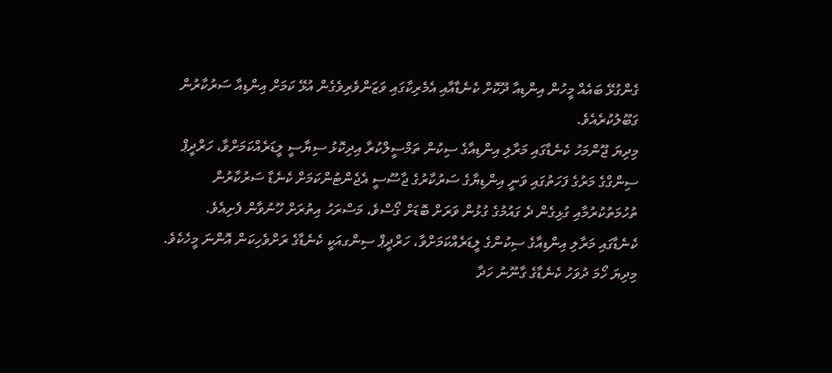ގެންގުޅޭ ބައެއް މީހުން އިންޑިއާ ދޫކޮށް ކެނެޑާއާއި އެމެރިކާގައި ވަޒަންވެރިވެގެން އުޅޭ ކަމަށް އިންޑިއާ ސަރުކާރުން ގަބޫލުކުރެއެވެ.
މިދިޔަ ޖޫންމަހު ކެނެޑާގައި މަރާލި އިންޑިއާގެ ސިކުން ތަމްސީލްކުރާ އިދިކޮޅު ސިޔާސީ ލީޑަރެއްކަމަށްވާ، ހަރްދީޕް ސިންގްގެ މަރުގެ ފަހަތުގައި ވަނީ އިންޑިޔާގެ ސަރުކާރުގެ ޖާސޫސީ އެޖެންޓުންކަމަށް ކެނެޑާ ސަރުކާރުން ތުހުމަތުކުރުމާއި ގުޅިގެން ދެ ގައުމުގެ ގުޅުން ވަރަށް ބޮޑަށް ގޯސްވެ، މަސްރަހު އިތުރަށް ހޫނުވާން ފެށިއެވެ.
ކެނެޑާގައި މަރާލި އިންޑިއާގެ ސިކުންގެ ލީޑަރެއްކަމަށްވާ، ހަރްދީޕް ސިންގއަކީ ކެނެޑާގެ ރަށްވެހިކަން އޮންނަ މީހެކެވެ.
މިދިޔަ ހޯމަ ދުވަހު ކެނެޑާގެ ގާނޫނު ހަދާ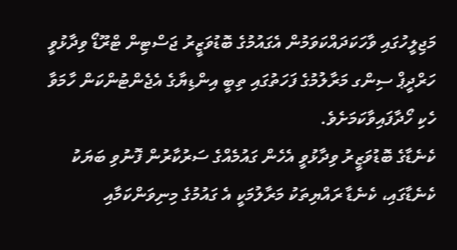މަޖިލީހުގައި ވާހަކަދައްކަވަމުން އެގައުމުގެ ބޮޑުވަޒީރު ޖަސްޓިން ޓްރޫޑޯ ވިދާޅުވީ ހަރްދީޕް ސިންގ މަރާލުމުގެ ފަހަތުގައި ތިބީ އިންޑިޔާގެ އެޖެންޓުންކަން ހާމަވާ ހެކި ހޯދާފައިވާކަމަށެވެ.
ކެނެޑާގެ ބޮޑުވަޒީރު ވިދާޅުވީ އެހެން ގައުމެއްގެ ސަރުކާރުން ފޮނުވި ބަޔަކު ކެނެޑާގައި، ކެނެޑާ ރައްޔިތަކު މަރާލުމަކީ އެ ގައުމުގެ މިނިވަންކަމާއި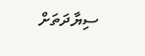ސިޔާދަތަށް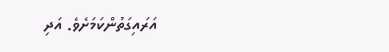އަރައިގަތުންކަމަށެވެ. އަދި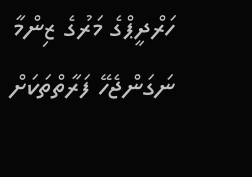ހަރްދީޕްގެ މަރުގެ ޒިންމާ ނަގަންޖެހޭ ފަރާތްތަކަށް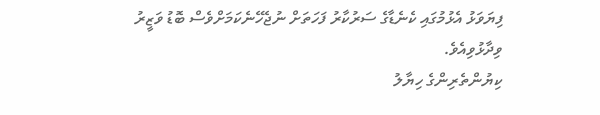ފިޔަވަޅު އެޅުމުގައި ކެނެޑާގެ ސަރުކާރު ފަހަތަށް ނުޖެހޭނެކަމަށްވެސް ބޮޑު ވަޒީރު ވިދާޅުވިއެވެ.
ކިޔުންތެރިންގެ ހިޔާލު